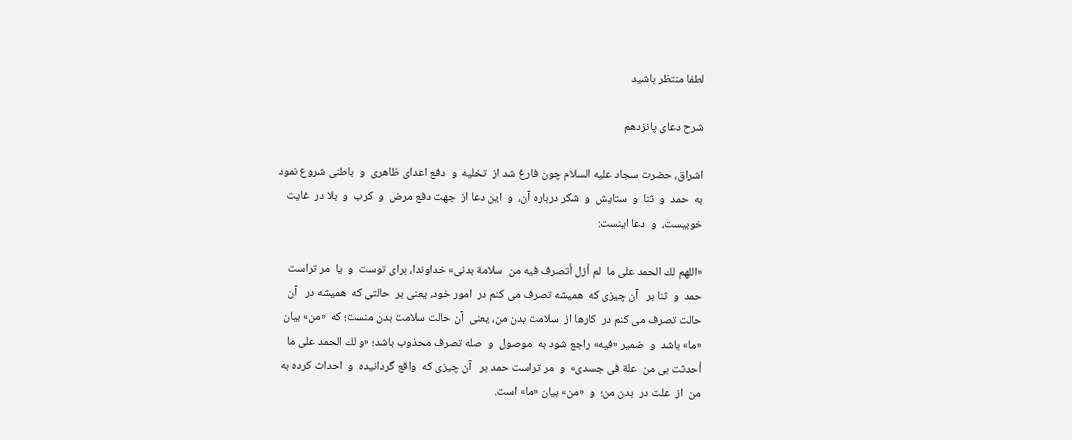لطفا منتظر باشید

شرح دعای پانزدهم

اشراق، حضرت سجاد عليه السلام چون فارغ شد از‌  تخليه  ‌و‌  دفع اعداى ظاهرى  ‌و‌  باطنى شروع نمود به‌  حمد  ‌و‌  ثنا  ‌و‌  ستايش  ‌و‌  شكر درباره آن،  ‌و‌  اين دعا از‌  جهت دفع مرض  ‌و‌  كرب  ‌و‌  بلا در‌  غايت خوبيست،  ‌و‌  دعا اينست:

«اللهم لك الحمد على ما‌  لم أزل أتصرف فيه من‌  سلامة بدنى» خداوندا، براى توست  ‌و‌  يا‌  مر تراست حمد  ‌و‌  ثنا بر‌   ‌آن چيزى كه‌  هميشه تصرف مى‌ كنم در‌  امور خود، يعنى بر‌  حالتى كه‌  هميشه در‌   ‌آن حالت تصرف مى‌ كنم در‌  كارها از‌  سلامت بدن من، يعنى  ‌آن حالت سلامت بدن منست؛ كه‌  «من» بيان «ما» باشد  ‌و‌  ضمير «فيه» راجع شود به‌  موصول  ‌و‌  صله تصرف محذوب باشد؛ «و لك الحمد على ما‌  أحدثت بى من‌  علة فى جسدى»  و‌  مر تراست حمد بر‌   ‌آن چيزى كه‌  واقع گردانيده  ‌و‌  احداث كرده به‌  من‌  از‌  علت در‌  بدن من؛  ‌و‌  «من» بيان «ما» است.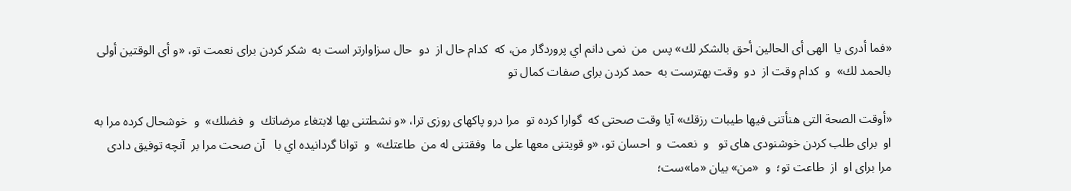«فما أدرى يا‌  الهى أى الحالين أحق بالشكر لك» پس‌  من‌  نمى دانم اي‌ پروردگار من، كه‌  كدام حال از‌  دو‌  حال سزاوارتر است به‌  شكر كردن براى نعمت تو، «و أى الوقتين أولى بالحمد لك»  و‌  كدام وقت از‌  دو‌  وقت بهترست به‌  حمد كردن براى صفات كمال تو‌

«أوقت الصحة التى هنأتنى فيها طيبات رزقك» آيا وقت صحتى كه‌  گوارا كرده تو‌  مرا درو پاكهاى روزى ترا، «و نشطتنى بها لابتغاء مرضاتك  ‌و‌  فضلك»  و‌  خوشحال كرده مرا به‌  او‌  براى طلب كردن خوشنودى هاى تو‌   ‌و‌  نعمت  ‌و‌  احسان تو، «و قويتنى معها على ما‌  وفقتنى له من‌  طاعتك»  و‌  توانا گردانيده اي‌ با‌   ‌آن صحت مرا بر‌  آنچه توفيق دادى مرا براى او‌  از‌  طاعت تو؛  ‌و‌  «من» بيان «ما»ست؛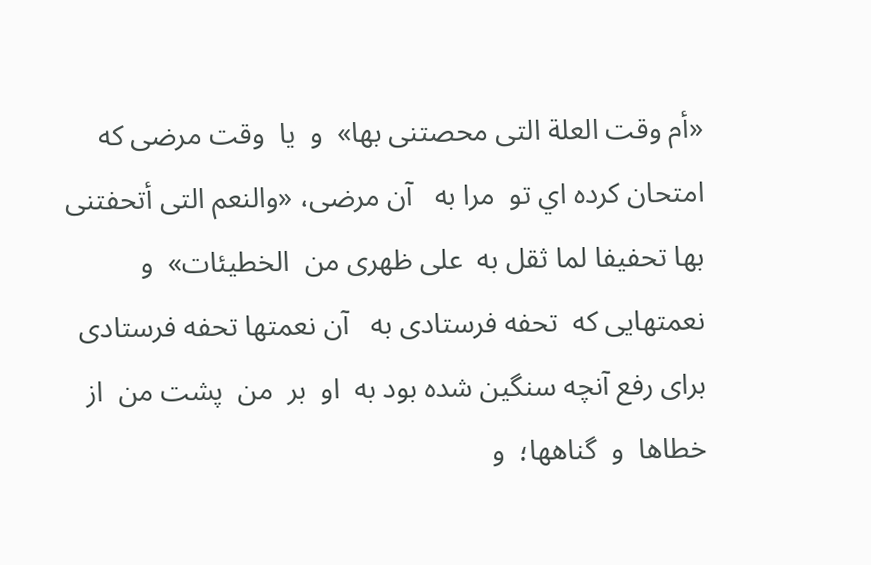«أم وقت العلة التى محصتنى بها»  و‌  يا‌  وقت مرضى كه‌  امتحان كرده اي‌ تو‌  مرا به‌   ‌آن مرضى، «والنعم التى أتحفتنى بها تحفيفا لما ثقل به‌  على ظهرى من‌  الخطيئات»  و‌  نعمتهايى كه‌  تحفه فرستادى به‌   ‌آن نعمتها تحفه فرستادى براى رفع آنچه سنگين شده بود به‌  او‌  بر‌  من‌  پشت من‌  از‌  خطاها  ‌و‌  گناهها؛  ‌و‌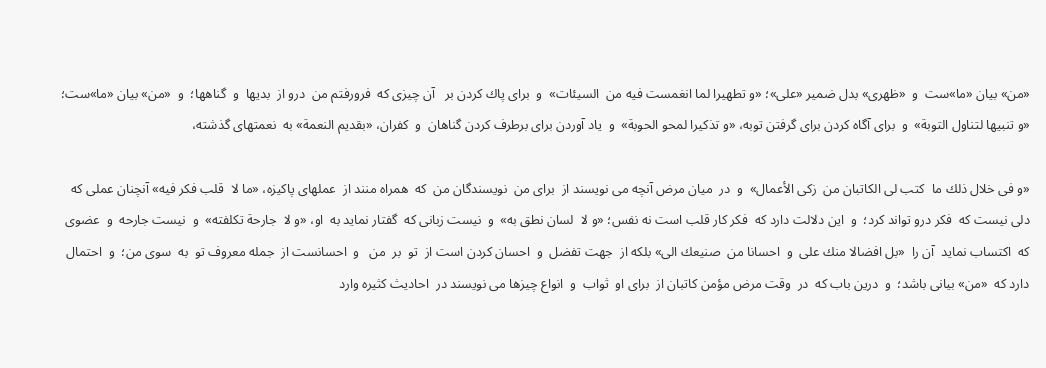«من» بيان «ما»ست  ‌و‌  «ظهرى» بدل ضمير «على»؛ «و تطهيرا لما انغمست فيه من‌  السيئات»  و‌  براى پاك كردن بر‌   ‌آن چيزى كه‌  فرورفتم من‌  درو از‌  بديها  ‌و‌  گناهها؛  ‌و‌  «من» بيان «ما»ست؛ «و تنبيها لتناول التوبة»  و‌  براى آگاه كردن براى گرفتن توبه، «و تذكيرا لمحو الحوبة»  و‌  ياد آوردن براى برطرف كردن گناهان  ‌و‌  كفران، «بقديم النعمة» به‌  نعمتهاى گذشته،

«و فى خلال ذلك ما‌  كتب لى الكاتبان من‌  زكى الأعمال»  و‌  در‌  ميان مرض آنچه مى‌ نويسند از‌  براى من‌  نويسندگان من‌  كه‌  همراه منند از‌  عملهاى پاكيزه، «ما لا‌  قلب فكر فيه» آنچنان عملى كه‌  دلى نيست كه‌  فكر درو تواند كرد؛  ‌و‌  اين دلالت دارد كه‌  فكر كار قلب است نه نفس؛ «و لا‌  لسان نطق به»  و‌  نيست زبانى كه‌  گفتار نمايد به‌  او، «و لا‌  جارحة تكلفته»  و‌  نيست جارحه  ‌و‌  عضوى كه‌  اكتساب نمايد  ‌آن را‌  «بل افضالا منك على  ‌و‌  احسانا من‌  صنيعك الى» بلكه از‌  جهت تفضل  ‌و‌  احسان كردن است از‌  تو‌  بر‌  من‌   ‌و‌  احسانست از‌  جمله معروف تو‌  به‌  سوى من؛  ‌و‌  احتمال دارد كه‌  «من» بيانى باشد؛  ‌و‌  درين باب كه‌  در‌  وقت مرض مؤمن كاتبان از‌  براى او‌  ثواب  ‌و‌  انواع چيزها مى‌ نويسند در‌  احاديث كثيره وارد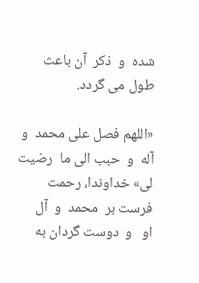شده  ‌و‌  ذكر  ‌آن باعث طول مى‌ گردد.

«اللهم فصل على محمد  ‌و‌  آله  ‌و‌  حبب الى ما‌  رضيت لى» خداوندا، رحمت فرست بر‌  محمد  ‌و‌  آل‌  او‌   ‌و‌  دوست گردان به‌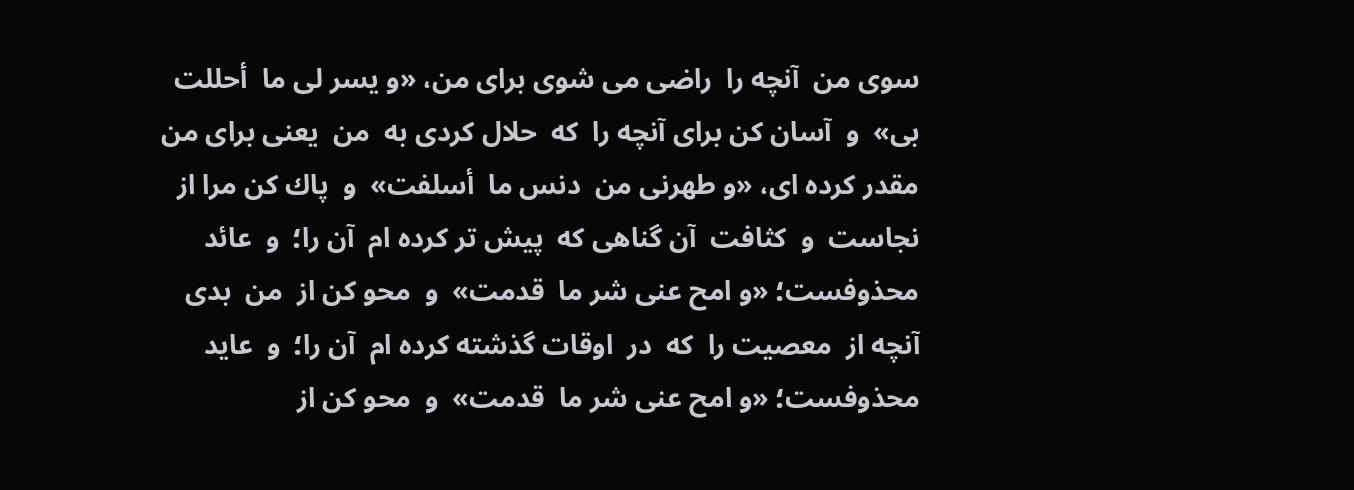سوى من‌  آنچه را‌  راضى مى‌ شوى براى من، «و يسر لى ما‌  أحللت بى»  و‌  آسان كن براى آنچه را‌  كه‌  حلال كردى به‌  من‌  يعنى براى من‌  مقدر كرده اى، «و طهرنى من‌  دنس ما‌  أسلفت»  و‌  پاك كن مرا از‌  نجاست  ‌و‌  كثافت  ‌آن گناهى كه‌  پيش تر كرده ام  ‌آن را؛  ‌و‌  عائد محذوفست؛ «و امح عنى شر ما‌  قدمت»  و‌  محو كن از‌  من‌  بدى آنچه از‌  معصيت را‌  كه‌  در‌  اوقات گذشته كرده ام  ‌آن را؛  ‌و‌  عايد محذوفست؛ «و امح عنى شر ما‌  قدمت»  و‌  محو كن از‌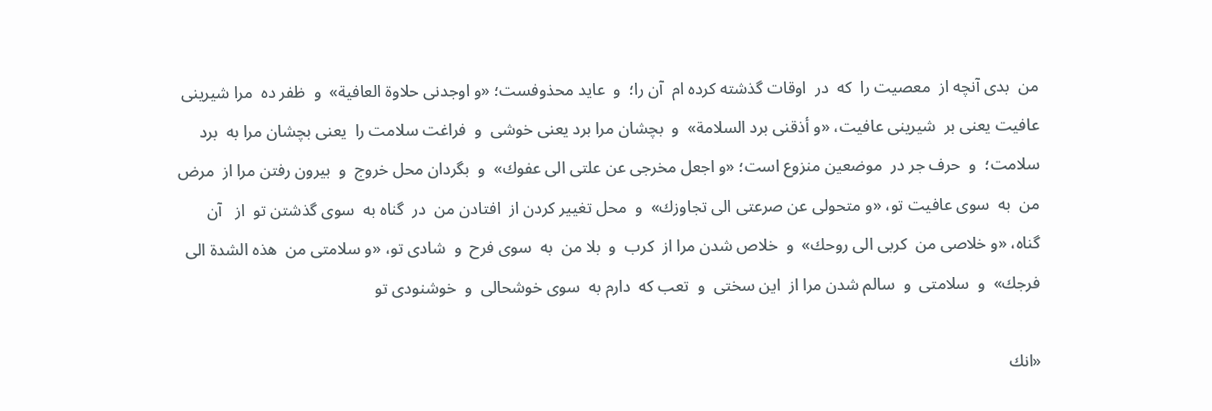من‌  بدى آنچه از‌  معصيت را‌  كه‌  در‌  اوقات گذشته كرده ام  ‌آن را؛  ‌و‌  عايد محذوفست؛ «و اوجدنى حلاوة العافية»  و‌  ظفر ده‌  مرا شيرينى عافيت يعنى بر‌  شيرينى عافيت، «و أذقنى برد السلامة»  و‌  بچشان مرا برد يعنى خوشى  ‌و‌  فراغت سلامت را‌  يعنى بچشان مرا به‌  برد سلامت؛  ‌و‌  حرف جر در‌  موضعين منزوع است؛ «و اجعل مخرجى عن علتى الى عفوك»  و‌  بگردان محل خروج  ‌و‌  بيرون رفتن مرا از‌  مرض من‌  به‌  سوى عافيت تو، «و متحولى عن صرعتى الى تجاوزك»  و‌  محل تغيير كردن از‌  افتادن من‌  در‌  گناه به‌  سوى گذشتن تو‌  از‌   ‌آن گناه، «و خلاصى من‌  كربى الى روحك»  و‌  خلاص شدن مرا از‌  كرب  ‌و‌  بلا من‌  به‌  سوى فرح  ‌و‌  شادى تو، «و سلامتى من‌  هذه الشدة الى فرجك»  و‌  سلامتى  ‌و‌  سالم شدن مرا از‌  اين سختى  ‌و‌  تعب كه‌  دارم به‌  سوى خوشحالى  ‌و‌  خوشنودى تو‌

«انك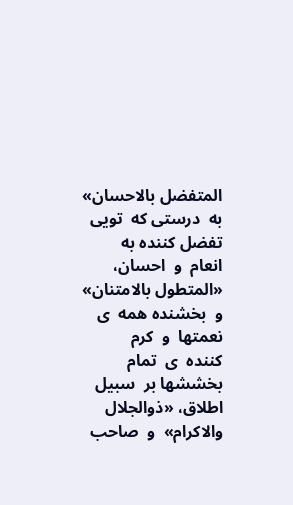المتفضل بالاحسان» به‌  درستى كه‌  تويى تفضل كننده به‌  انعام  ‌و‌  احسان، «المتطول بالامتنان»  و‌  بخشنده همه  ‌ى‌  نعمتها  ‌و‌  كرم كننده  ‌ى‌  تمام بخششها بر‌  سبيل اطلاق، «ذوالجلال والاكرام»  و‌  صاحب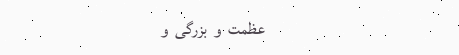عظمت  ‌و‌  بزرگى  ‌و‌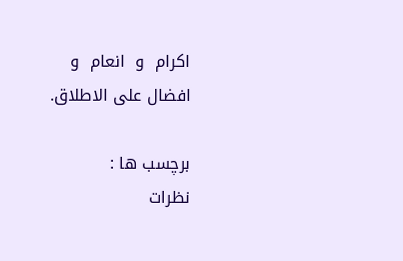اكرام  ‌و‌  انعام  ‌و‌  افضال على الاطلاق.

برچسب ها :
نظرات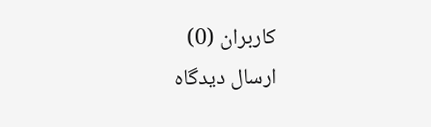کاربران (0)
ارسال دیدگاه